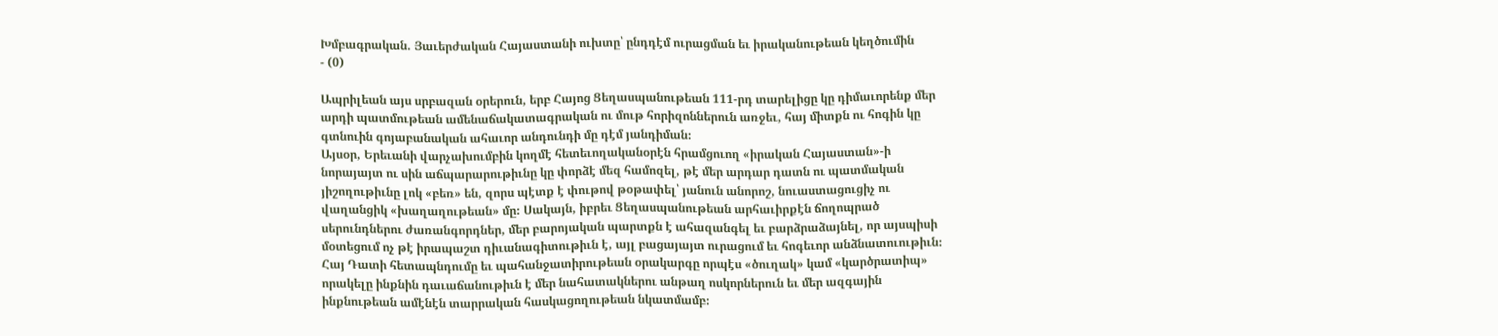Խմբագրական. Յաւերժական Հայաստանի ուխտը՝ ընդդէմ ուրացման եւ իրականութեան կեղծումին
- (0)

Ապրիլեան այս սրբազան օրերուն, երբ Հայոց Ցեղասպանութեան 111-րդ տարելիցը կը դիմաւորենք մեր արդի պատմութեան ամենաճակատագրական ու մութ հորիզոններուն առջեւ, հայ միտքն ու հոգին կը գտնուին գոյաբանական ահաւոր անդունդի մը դէմ յանդիման։
Այսօր, Երեւանի վարչախումբին կողմէ հետեւողականօրէն հրամցուող «իրական Հայաստան»-ի նորայայտ ու սին աճպարարութիւնը կը փորձէ մեզ համոզել, թէ մեր արդար դատն ու պատմական յիշողութիւնը լոկ «բեռ» են, զորս պէտք է փութով թօթափել՝ յանուն անորոշ, նուաստացուցիչ ու վաղանցիկ «խաղաղութեան» մը։ Սակայն, իբրեւ Ցեղասպանութեան արհաւիրքէն ճողոպրած սերունդներու ժառանգորդներ, մեր բարոյական պարտքն է ահազանգել եւ բարձրաձայնել, որ այսպիսի մօտեցում ոչ թէ իրապաշտ դիւանագիտութիւն է, այլ բացայայտ ուրացում եւ հոգեւոր անձնատուութիւն։ Հայ Դատի հետապնդումը եւ պահանջատիրութեան օրակարգը որպէս «ծուղակ» կամ «կարծրատիպ» որակելը ինքնին դաւաճանութիւն է մեր նահատակներու անթաղ ոսկորներուն եւ մեր ազգային ինքնութեան ամէնէն տարրական հասկացողութեան նկատմամբ։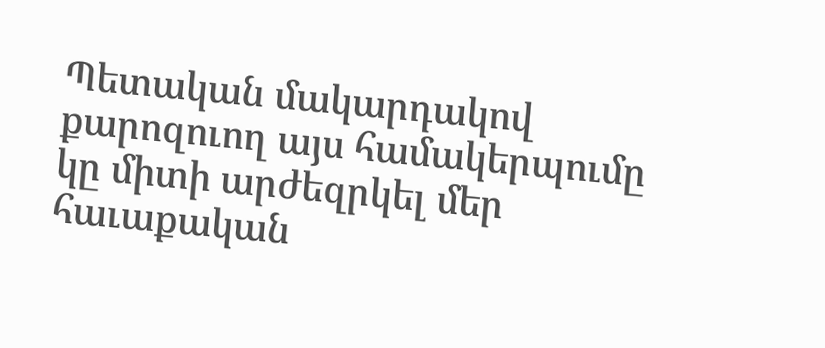Պետական մակարդակով քարոզուող այս համակերպումը կը միտի արժեզրկել մեր հաւաքական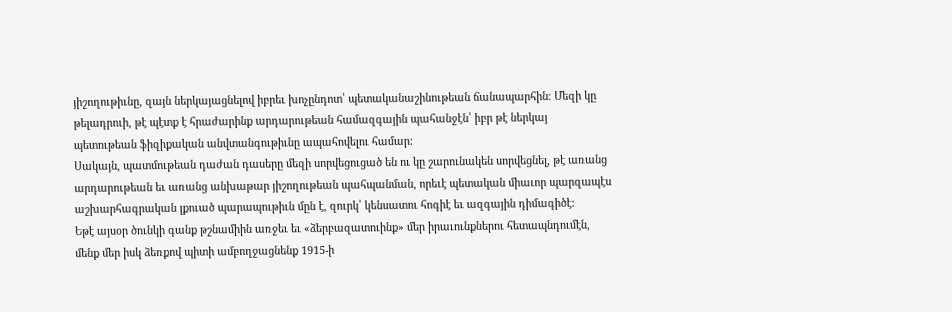յիշողութիւնը, զայն ներկայացնելով իբրեւ խոչընդոտ՝ պետականաշինութեան ճանապարհին։ Մեզի կը թելադրուի, թէ պէտք է հրաժարինք արդարութեան համազգային պահանջէն՝ իբր թէ ներկայ պետութեան ֆիզիքական անվտանգութիւնը ապահովելու համար։
Սակայն, պատմութեան դաժան դասերը մեզի սորվեցուցած են ու կը շարունակեն սորվեցնել, թէ առանց արդարութեան եւ առանց անխաթար յիշողութեան պահպանման, որեւէ պետական միաւոր պարզապէս աշխարհագրական լքուած պարապութիւն մըն է, զուրկ՝ կենսատու հոգիէ եւ ազգային դիմագիծէ։
Եթէ այսօր ծունկի գանք թշնամիին առջեւ եւ «ձերբազատուինք» մեր իրաւունքներու հետապնդումէն, մենք մեր իսկ ձեռքով պիտի ամբողջացնենք 1915-ի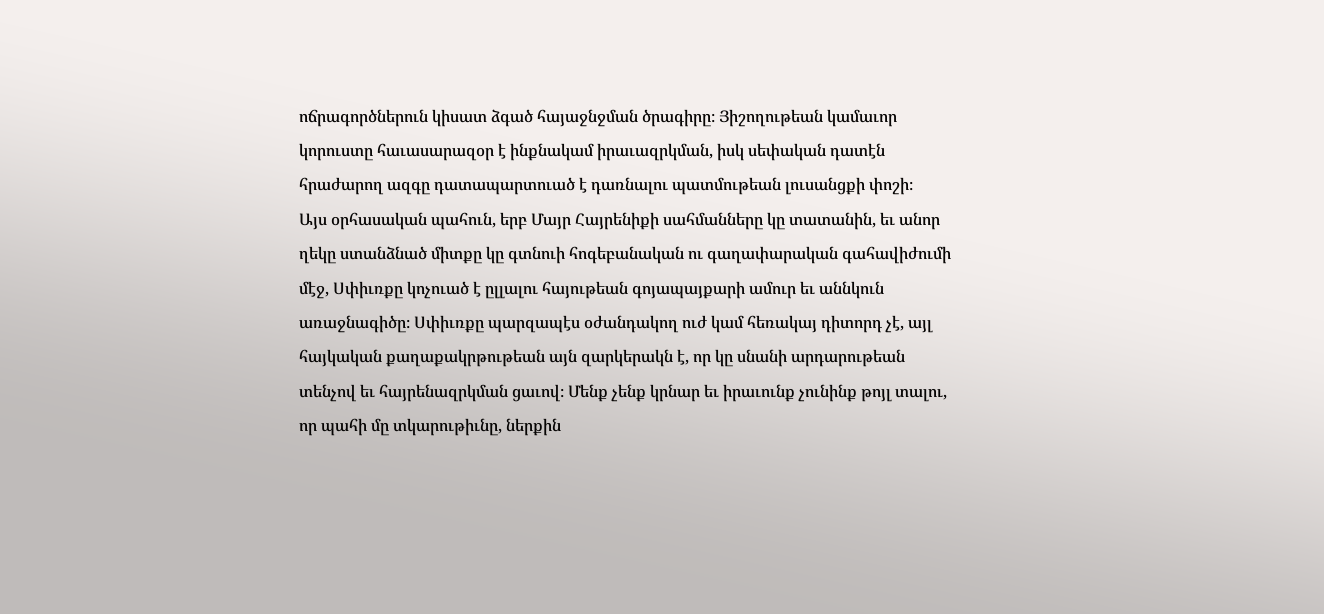ոճրագործներուն կիսատ ձգած հայաջնջման ծրագիրը։ Յիշողութեան կամաւոր կորուստը հաւասարազօր է ինքնակամ իրաւազրկման, իսկ սեփական դատէն հրաժարող ազգը դատապարտուած է դառնալու պատմութեան լուսանցքի փոշի։
Այս օրհասական պահուն, երբ Մայր Հայրենիքի սահմանները կը տատանին, եւ անոր ղեկը ստանձնած միտքը կը գտնուի հոգեբանական ու գաղափարական գահավիժումի մէջ, Սփիւռքը կոչուած է ըլլալու հայութեան գոյապայքարի ամուր եւ աննկուն առաջնագիծը։ Սփիւռքը պարզապէս օժանդակող ուժ կամ հեռակայ դիտորդ չէ, այլ հայկական քաղաքակրթութեան այն զարկերակն է, որ կը սնանի արդարութեան տենչով եւ հայրենազրկման ցաւով։ Մենք չենք կրնար եւ իրաւունք չունինք թոյլ տալու, որ պահի մը տկարութիւնը, ներքին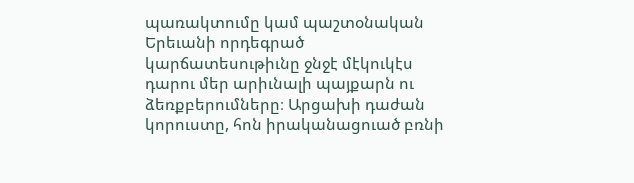պառակտումը կամ պաշտօնական Երեւանի որդեգրած կարճատեսութիւնը ջնջէ մէկուկէս դարու մեր արիւնալի պայքարն ու ձեռքբերումները։ Արցախի դաժան կորուստը, հոն իրականացուած բռնի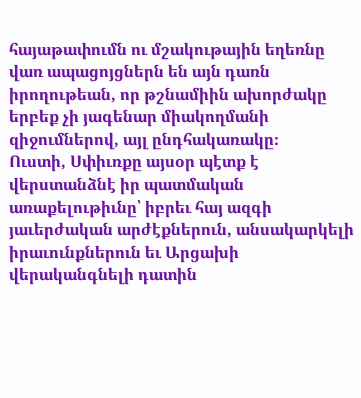հայաթափումն ու մշակութային եղեռնը վառ ապացոյցներն են այն դառն իրողութեան, որ թշնամիին ախորժակը երբեք չի յագենար միակողմանի զիջումներով, այլ ընդհակառակը։
Ուստի, Սփիւռքը այսօր պէտք է վերստանձնէ իր պատմական առաքելութիւնը՝ իբրեւ հայ ազգի յաւերժական արժէքներուն, անսակարկելի իրաւունքներուն եւ Արցախի վերականգնելի դատին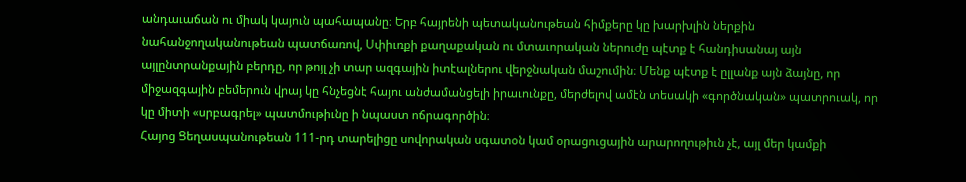անդաւաճան ու միակ կայուն պահապանը։ Երբ հայրենի պետականութեան հիմքերը կը խարխլին ներքին նահանջողականութեան պատճառով, Սփիւռքի քաղաքական ու մտաւորական ներուժը պէտք է հանդիսանայ այն այլընտրանքային բերդը, որ թոյլ չի տար ազգային իտէալներու վերջնական մաշումին։ Մենք պէտք է ըլլանք այն ձայնը, որ միջազգային բեմերուն վրայ կը հնչեցնէ հայու անժամանցելի իրաւունքը, մերժելով ամէն տեսակի «գործնական» պատրուակ, որ կը միտի «սրբագրել» պատմութիւնը ի նպաստ ոճրագործին։
Հայոց Ցեղասպանութեան 111-րդ տարելիցը սովորական սգատօն կամ օրացուցային արարողութիւն չէ, այլ մեր կամքի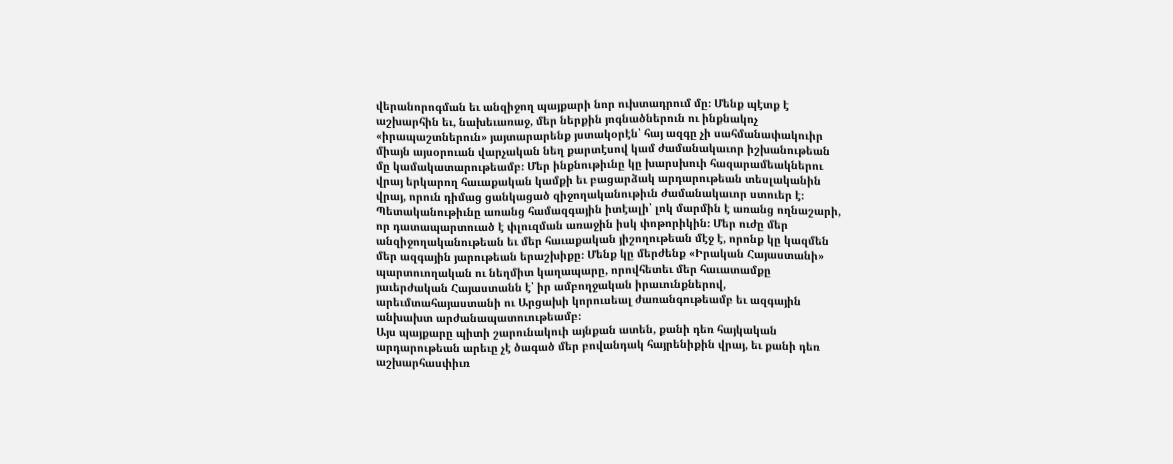վերանորոգման եւ անզիջող պայքարի նոր ուխտադրում մը։ Մենք պէտք է աշխարհին եւ, նախեւառաջ, մեր ներքին յոգնածներուն ու ինքնակոչ «իրապաշտներուն» յայտարարենք յստակօրէն՝ հայ ազգը չի սահմանափակուիր միայն այսօրուան վարչական նեղ քարտէսով կամ ժամանակաւոր իշխանութեան մը կամակատարութեամբ։ Մեր ինքնութիւնը կը խարսխուի հազարամեակներու վրայ երկարող հաւաքական կամքի եւ բացարձակ արդարութեան տեսլականին վրայ, որուն դիմաց ցանկացած զիջողականութիւն ժամանակաւոր ստուեր է։
Պետականութիւնը առանց համազգային իտէալի՝ լոկ մարմին է առանց ողնաշարի, որ դատապարտուած է փլուզման առաջին իսկ փոթորիկին։ Մեր ուժը մեր անզիջողականութեան եւ մեր հաւաքական յիշողութեան մէջ է, որոնք կը կազմեն մեր ազգային յարութեան երաշխիքը։ Մենք կը մերժենք «Իրական Հայաստանի» պարտուողական ու նեղմիտ կաղապարը, որովհետեւ մեր հաւատամքը յաւերժական Հայաստանն է՝ իր ամբողջական իրաւունքներով, արեւմտահայաստանի ու Արցախի կորուսեալ ժառանգութեամբ եւ ազգային անխախտ արժանապատուութեամբ։
Այս պայքարը պիտի շարունակուի այնքան ատեն, քանի դեռ հայկական արդարութեան արեւը չէ ծագած մեր բովանդակ հայրենիքին վրայ, եւ քանի դեռ աշխարհասփիւռ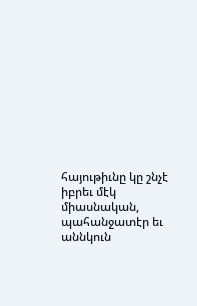հայութիւնը կը շնչէ իբրեւ մէկ միասնական, պահանջատէր եւ աննկուն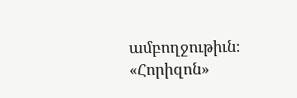ամբողջութիւն։
«Հորիզոն»